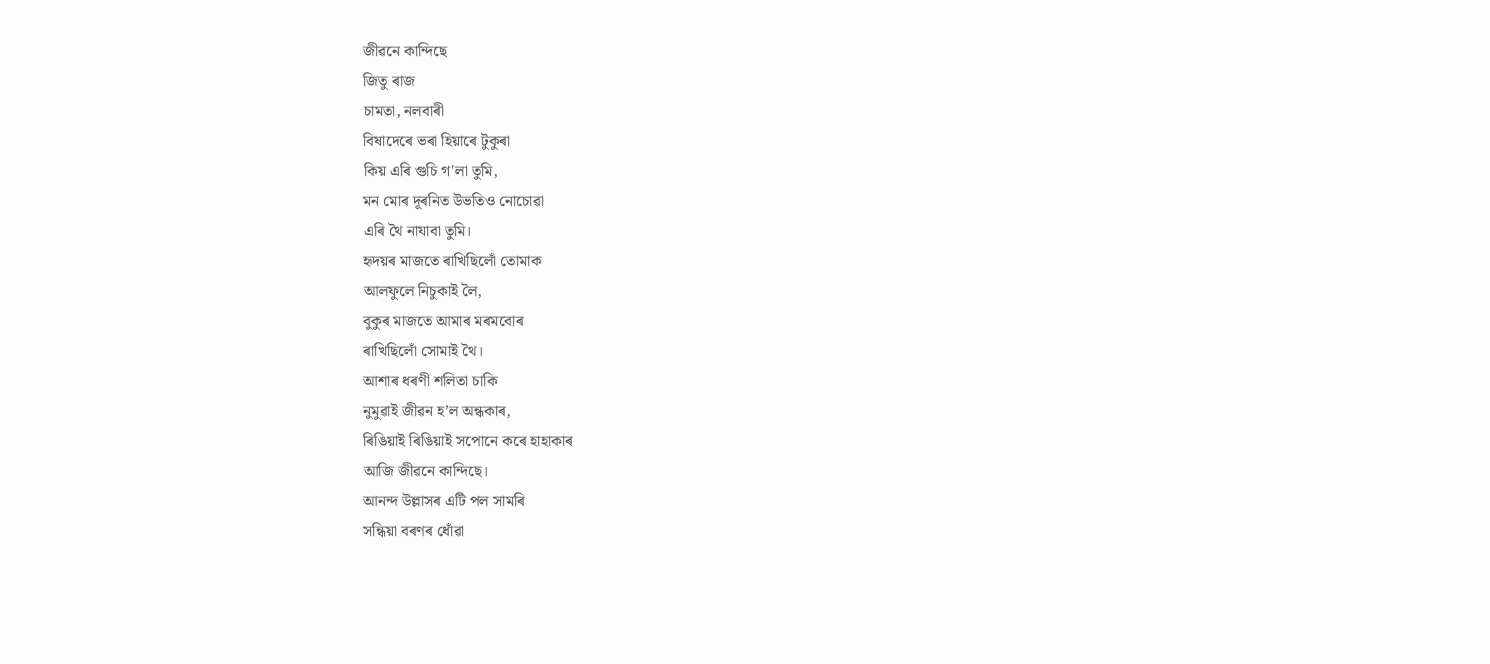জীৱনে কান্দিছে
জিতু ৰাজ
চামতা, নলবাৰী
বিষাদেৰে ভৰা হিয়াৰে টুকুৰা
কিয় এৰি গুচি গ'লা তুমি,
মন মোৰ দূৰনিত উভতিও নোচোৱা
এৰি থৈ নাযাবা তুমি।
হৃদয়ৰ মাজতে ৰাখিছিলোঁ তোমাক
আলফুলে নিচুকাই লৈ,
বুকুৰ মাজতে আমাৰ মৰমবোৰ
ৰাখিছিলোঁ সোমাই থৈ।
আশাৰ ধৰণী শলিতা চাকি
নুমুৱাই জীৱন হ’ল অন্ধকাৰ,
ৰিঙিয়াই ৰিঙিয়াই সপোনে কৰে হাহাকাৰ
আজি জীৱনে কান্দিছে।
আনন্দ উল্লাসৰ এটি পল সামৰি
সন্ধিয়া বৰণৰ ধোঁৱা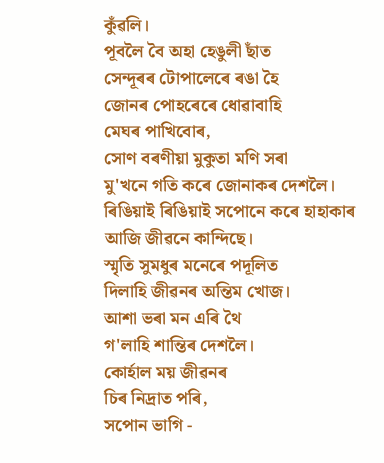কুঁৱলি।
পূবলৈ বৈ অহা হেঙুলী ছাঁত
সেন্দূৰৰ টোপালেৰে ৰঙা হৈ
জোনৰ পোহৰেৰে ধোৱাবাহি
মেঘৰ পাখিবোৰ,
সোণ বৰণীয়া মুকুতা মণি সৰা
মু'খনে গতি কৰে জোনাকৰ দেশলৈ।
ৰিঙিয়াই ৰিঙিয়াই সপোনে কৰে হাহাকাৰ
আজি জীৱনে কান্দিছে।
স্মৃতি সুমধুৰ মনেৰে পদূলিত
দিলাহি জীৱনৰ অন্তিম খোজ।
আশা ভৰা মন এৰি থৈ
গ'লাহি শান্তিৰ দেশলৈ।
কোৰ্হাল ময় জীৱনৰ
চিৰ নিদ্ৰাত পৰি,
সপোন ভাগি -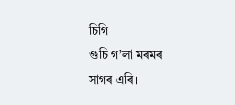চিগি
গুচি গ’লা মৰমৰ সাগৰ এৰি।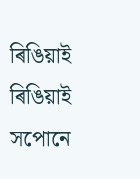ৰিঙিয়াই ৰিঙিয়াই সপোনে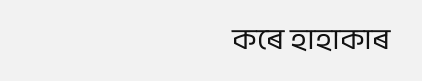কৰে হাহাকাৰ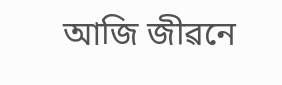আজি জীৱনে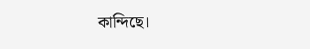কান্দিছে।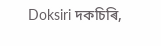Doksiri দকচিৰি,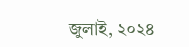জুলাই, ২০২৪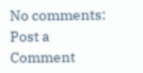No comments:
Post a Comment